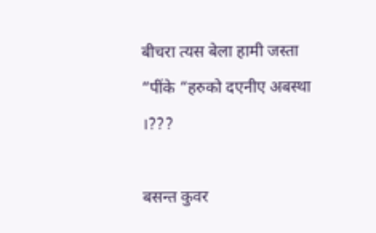बीचरा त्यस बेला हामी जस्ता “पींके “हरुको दएनीए अबस्था ।???

बसन्त कुवर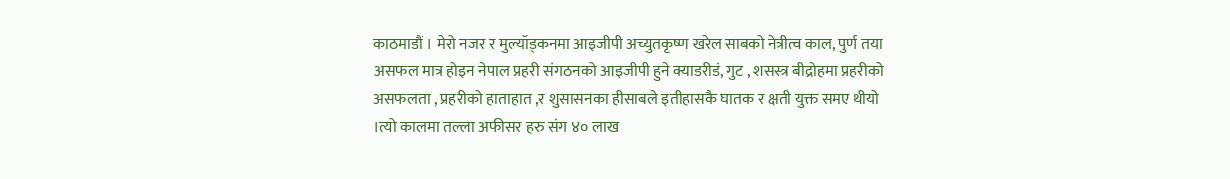काठमाडौं । मेरो नजर र मुल्यॉड्कनमा आइजीपी अच्युतकृष्ण खरेल साबको नेत्रीत्व काल, पुर्ण तया असफल मात्र होइन नेपाल प्रहरी संगठनको आइजीपी हुने क्याडरीडं, गुट , शसस्त्र बीद्रोहमा प्रहरीको असफलता , प्रहरीको हाताहात ,र शुसासनका हीसाबले इतीहासकै घातक र क्षती युक्त समए थीयो ।त्यो कालमा तल्ला अफीसर हरु संग ४० लाख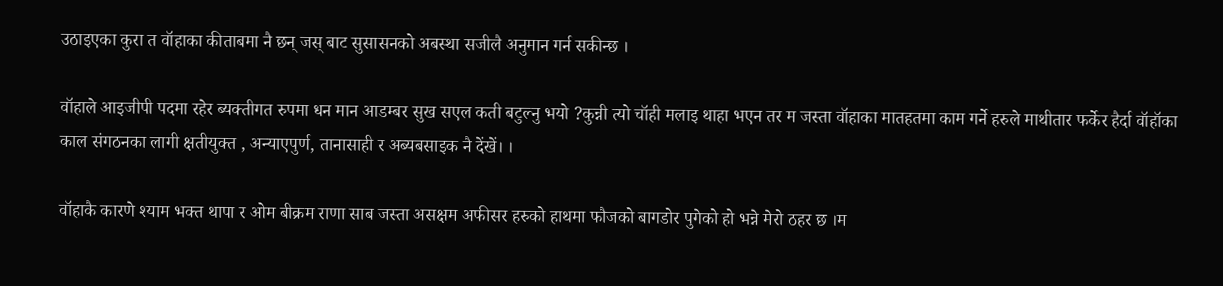उठाइएका कुरा त वॉहाका कीताबमा नै छन् जस् बाट सुसासनको अबस्था सजीलै अनुमान गर्न सकीन्छ ।

वॉहाले आइजीपी पदमा रहेर ब्यक्तीगत रुपमा धन मान आडम्बर सुख सएल कती बटुल्नु भयो ?कुन्नी त्यो चॉही मलाइ थाहा भएन तर म जस्ता वॉहाका मातहतमा काम गर्ने हरुले माथीतार फर्केर हैर्दा वॉहॉका काल संगठनका लागी क्षतीयुक्त , अन्याएपुर्ण, तानासाही र अब्यबसाइक नै देंखें। ।

वॉहाकै कारणे श्याम भक्त थापा र ओम बीक्रम राणा साब जस्ता असक्षम अफीसर हरुको हाथमा फौजको बागडोर पुगेको हो भन्ने मेरो ठहर छ ।म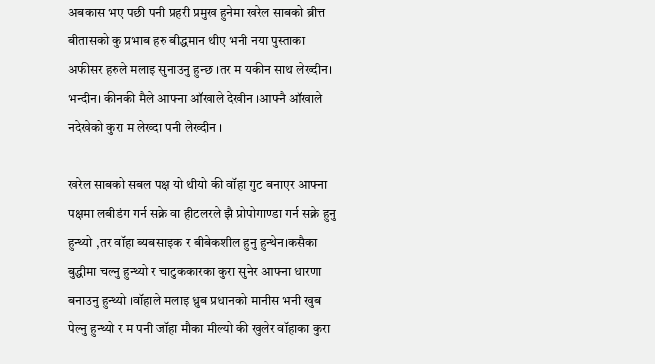अबकास भए पछी पनी प्रहरी प्रमुख हुनेमा खरेल साबको ब्रीत्त बीतासको कु प्रभाब हरु बीद्धमान थीए भनी नया पुस्ताका अफीसर हरुले मलाइ सुनाउनु हुन्छ ।तर म यकीन साथ लेख्दीन। भन्दीन। कीनकी मैले आफ्ना ऑखाले देखीन ।आफ्नै ऑखाले नदेखेको कुरा म लेख्दा पनी लेख्दीन ।

खरेल साबको सबल पक्ष यो थीयो की वॉहा गुट बनाएर आफ्ना पक्षमा लबीडंग गर्न सक्ने वा हीटलरले झै प्रोपोगाण्डा गर्न सक्ने हुनु हुन्थ्यो ,तर वॉहा ब्यबसाइक र बीबेकशील हुनु हुन्थेन।कसैका बुद्धीमा चल्नु हुन्थ्यो र चाटुककारका कुरा सुनेर आफ्ना धारणा बनाउनु हुन्थ्यो ।वॉहाले मलाइ ध्रुब प्रधानको मानीस भनी खुब पेल्नु हुन्थ्यो र म पनी जॉहा मौका मील्यो की खुलेर वॉहाका कुरा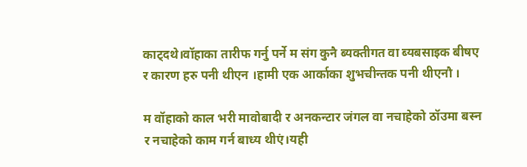काट्दथे।वॉहाका तारीफ गर्नु पर्ने म संग कुनै ब्यक्तीगत वा ब्यबसाइक बीषए र कारण हरु पनी थीएन ।हामी एक आर्काका शुभचीन्तक पनी थीएनौ ।

म वॉहाको काल भरी मावोबादी र अनकन्टार जंगल वा नचाहेको ठॉउमा बस्न र नचाहेको काम गर्न बाध्य थीएं।यही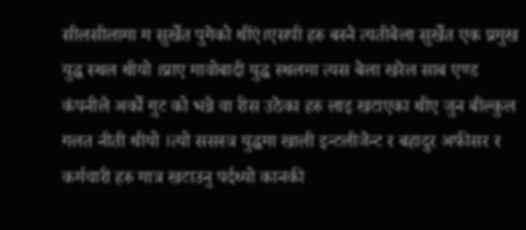सीलसीलामा म सुर्खेत पुगेको थींएं।एसपी हरु बस्ने त्यतीबेला सुर्खेत एक प्रमुख युद्ध स्थल थीयो ।प्राए मावोबादी युद्ध स्थलमा त्यस बेला खरेल साब एण्ड कंपनीले अर्को गुट को भन्ने वा रीस उठेका हरु लाइ खटाएका थीए जुन बील्कुल गलत नीती थीयो ।त्यो ससस्त्र युद्धमा खाली इन्टलीजेन्ट र बहादुर अफीसर र कर्मचारी हरु मात्र खटाउनु पर्दथ्यो कानकी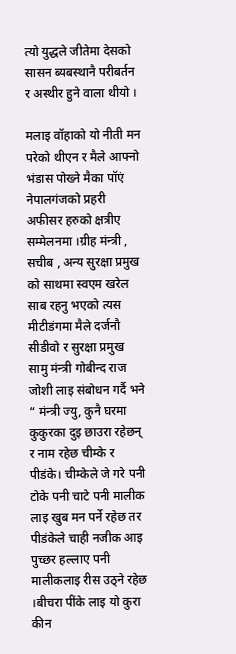त्यो युद्धले जीतेमा देसको सासन ब्यबस्थानै परीबर्तन र अस्थीर हुने वाला थीयो ।

मलाइ वॉहाको यो नीती मन परेको थीएन र मैले आफ्नो भंडास पोख्ने मैका पॉएं नेपालगंजको प्रहरी अफीसर हरुको क्षत्रीए सम्मेलनमा ।ग्रीह मंन्त्री , सचीब , अन्य सुरक्षा प्रमुख को साथमा स्वएम खरेल साब रहनु भएको त्यस मीटीडंगमा मैले दर्जनौ सीडीवो र सुरक्षा प्रमुख सामु मंन्त्री गोबीन्द राज जोशी लाइ संबोधन गर्दै भने “ मंन्त्री ज्यु, कुनै घरमा कुकुरका दुइ छाउरा रहेछन् र नाम रहेछ चीम्के र पीडंके। चीम्केले जे गरे पनी टोके पनी चाटे पनी मालीक लाइ खुब मन पर्ने रहेछ तर पीडंकेले चाही नजीक आइ पुच्छर हल्लाए पनी मालीकलाइ रीस उठ्ने रहेछ ।बीचरा पींके लाइ यो कुरा कीन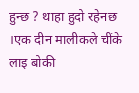हुन्छ ? थाहा हुदो रहेनछ ।एक दीन मालीकले चींके लाइ बोकी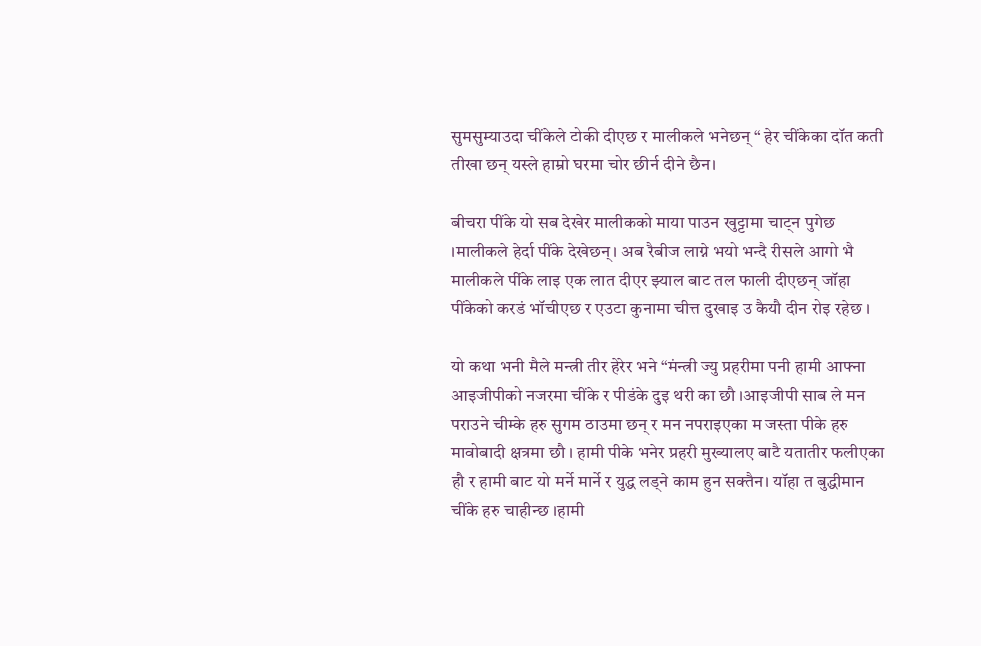सुमसुम्याउदा चींकेले टोकी दीएछ र मालीकले भनेछन् “ हेर चींकेका दॉत कती तीखा छन् यस्ले हाम्रो घरमा चोर छीर्न दीने छैन।

बीचरा पींके यो सब देखेर मालीकको माया पाउन खुट्टामा चाट्न पुगेछ ।मालीकले हेर्दा पींके देखेछन्। अब रैबीज लाग्ने भयो भन्दै रीसले आगो भै मालीकले पींके लाइ एक लात दीएर झ्याल बाट तल फाली दीएछन् जॉहा पींकेको करडं भॉचीएछ र एउटा कुनामा चीत्त दुखाइ उ कैयौ दीन रोइ रहेछ ।

यो कथा भनी मैले मन्त्री तीर हेरेर भने “मंन्त्री ज्यु प्रहरीमा पनी हामी आफ्ना आइजीपीको नजरमा चींके र पीडंके दुइ थरी का छौ ।आइजीपी साब ले मन पराउने चीम्के हरु सुगम ठाउमा छन् र मन नपराइएका म जस्ता पीके हरु मावोबादी क्षत्रमा छौ । हामी पीके भनेर प्रहरी मुख्यालए बाटै यतातीर फलीएका हौ र हामी बाट यो मर्ने मार्ने र युद्ध लड्ने काम हुन सक्तैन। यॉहा त बुद्धीमान चींके हरु चाहीन्छ ।हामी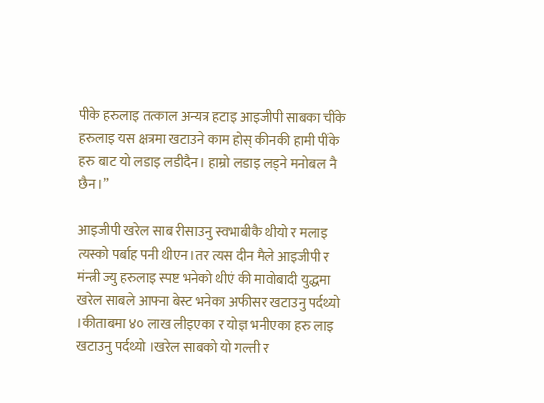पीके हरुलाइ तत्काल अन्यत्र हटाइ आइजीपी साबका चींके हरुलाइ यस क्षत्रमा खटाउने काम होस् कीनकी हामी पींके हरु बाट यो लडाइ लडीदैन। हाम्रो लडाइ लड्ने मनोबल नै छैन।”

आइजीपी खरेल साब रीसाउनु स्वभाबीकै थीयो र मलाइ त्यस्को पर्बाह पनी थीएन।तर त्यस दीन मैले आइजीपी र मंन्त्री ज्यु हरुलाइ स्पष्ट भनेको थीएं की मावोबादी युद्धमा खरेल साबले आफ्ना बेस्ट भनेका अफीसर खटाउनु पर्दथ्यो ।कीताबमा ४० लाख लीइएका र योज्ञ भनीएका हरु लाइ खटाउनु पर्दथ्यो ।खरेल साबको यो गल्ती र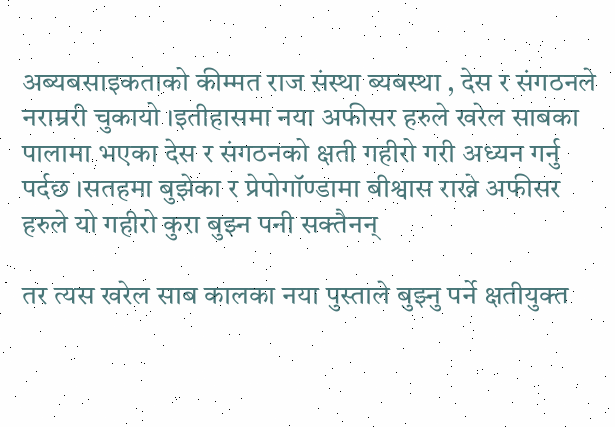अब्यबसाइकताको कीम्मत राज संस्था ब्यबस्था , देस र संगठनले नराम्ररी चुकायो ।इतीहासमा नया अफीसर हरुले खरेल साबका पालामा भएका देस र संगठनको क्षती गहीरो गरी अध्यन गर्नु पर्दछ ।सतहमा बुझेका र प्रेपोगॉण्डामा बीश्वास राख्ने अफीसर हरुले यो गहीरो कुरा बुझ्न पनी सक्तैनन्

तर त्यस खरेल साब कालका नया पुस्ताले बुझ्नु पर्ने क्षतीयुक्त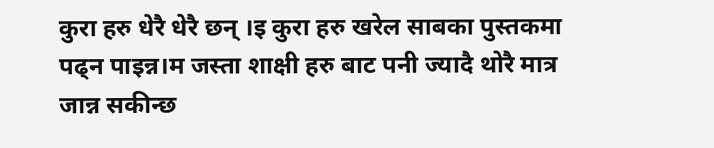कुरा हरु धेरै धेरै छन् ।इ कुरा हरु खरेल साबका पुस्तकमा पढ्न पाइन्न।म जस्ता शाक्षी हरु बाट पनी ज्यादै थोरै मात्र जान्न सकीन्छ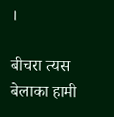।

बीचरा त्यस बेलाका हामी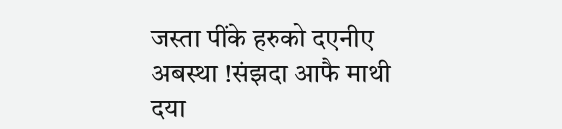जस्ता पींके हरुको दएनीए अबस्था !संझदा आफै माथी दया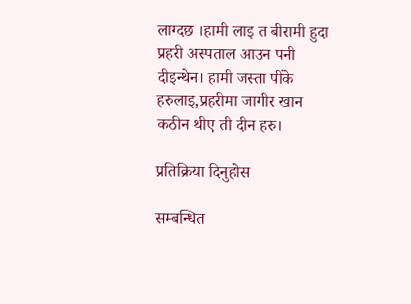लाग्दछ ।हामी लाइ त बीरामी हुदा प्रहरी अस्पताल आउन पनी दीइन्थेन। हामी जस्ता पींके हरुलाइ,प्रहरीमा जागीर खान कठीन थीए ती दीन हरु।

प्रतिक्रिया दिनुहोस

सम्बन्धित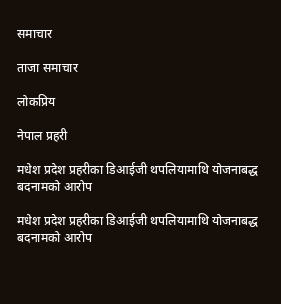समाचार

ताजा समाचार

लोकप्रिय

नेपाल प्रहरी

मधेश प्रदेश प्रहरीका डिआईजी थपलियामाथि योजनाबद्ध बदनामको आरोप

मधेश प्रदेश प्रहरीका डिआईजी थपलियामाथि योजनाबद्ध बदनामको आरोप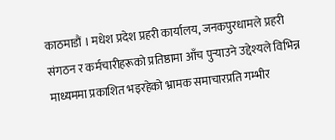काठमाडौं । मधेश प्रदेश प्रहरी कार्यालय, जनकपुरधामले प्रहरी संगठन र कर्मचारीहरूको प्रतिष्ठामा आँच पुर्‍याउने उद्देश्यले विभिन्न माध्यममा प्रकाशित भइरहेको भ्रामक समाचारप्रति गम्भीर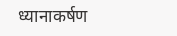ध्यानाकर्षण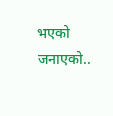भएको जनाएको..